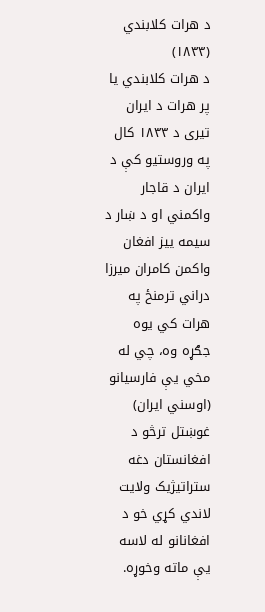د هرات کلابندي (۱۸۳۳)
د هرات کلابندي یا پر هرات د ایران تیری د ۱۸۳۳ کال په وروستیو کې د ایران د قاجار واکمني او د ښار د سیمه ییز افغان واکمن کامران میرزا دراني ترمنځ په هرات کي یوه جګړه وه، چي له مخي یې فارسیانو (اوسني ایران) غوښتل ترڅو د افغانستان دغه ستراتیژیک ولایت لاندي کړي خو د افغانانو له لاسه یې ماته وخوړه.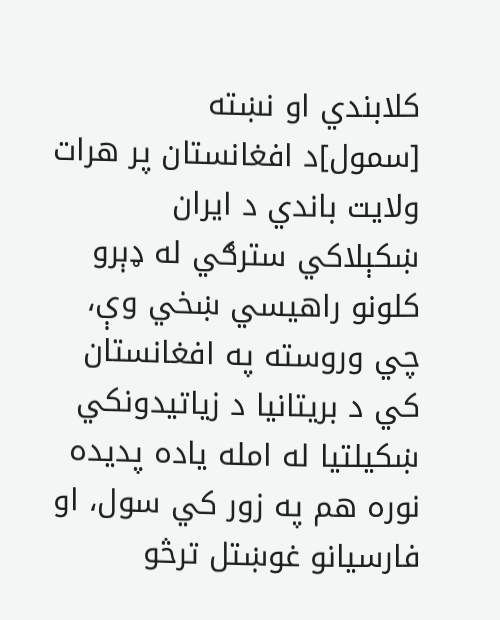کلابندي او نښته
[سمول]د افغانستان پر هرات ولایت باندي د ایران ښکېلاکي سترګي له ډېرو کلونو راهیسي ښخي وې، چي وروسته په افغانستان کي د بریتانیا د زیاتیدونکي ښکیلتیا له امله یاده پدیده نوره هم په زور کي سول، او فارسیانو غوښتل ترڅو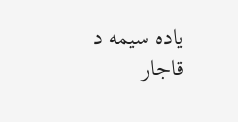یاده سیمه د قاجار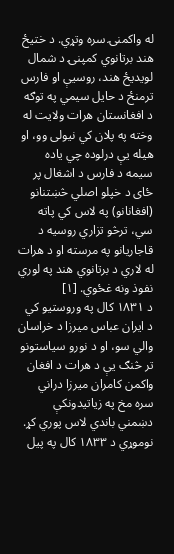له واکمنۍ سره وتړي. د ختیځ هند برتانوي کمپنۍ د شمال لویدیځ هند، روسیې او فارس ترمنځ د حایل سیمي په توګه د افغانستان هرات ولایت له وخته په پلان کي نیولی وو، او هیله یې درلوده چي یاده سیمه د فارس د اشغال پر ځای د خپلو اصلي څښتنانو (افغانانو) په لاس کي پاته سي، ترڅو تزاري روسیه د قاجاریانو په مرسته او د هرات له لاري د برتانوي هند په لوري نفوذ ونه غځوي. [۱]
د ۱۸۳۱ کال په وروستیو کي د ایران عباس میرزا د خراسان والي سو، او د نورو سیاستونو تر څنګ یې د هرات د افغان واکمن کامران میرزا دراني سره مخ په زیاتیدونکې دښمني باندي لاس پوري کړ. نوموړي د ۱۸۳۳ کال په پیل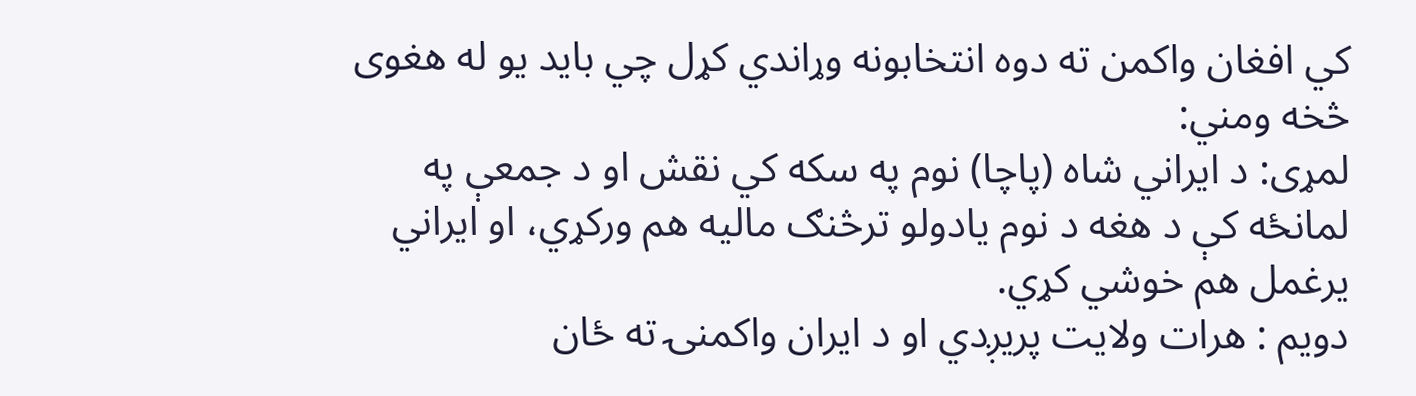کي افغان واکمن ته دوه انتخابونه وړاندي کړل چي باید یو له هغوی څخه ومني:
لمړی: د ایراني شاه (پاچا) نوم په سکه کي نقش او د جمعې په لمانځه کې د هغه د نوم یادولو ترڅنګ مالیه هم ورکړي، او ایراني یرغمل هم خوشي کړي.
دویم : هرات ولایت پریږدي او د ایران واکمنۍ ته ځان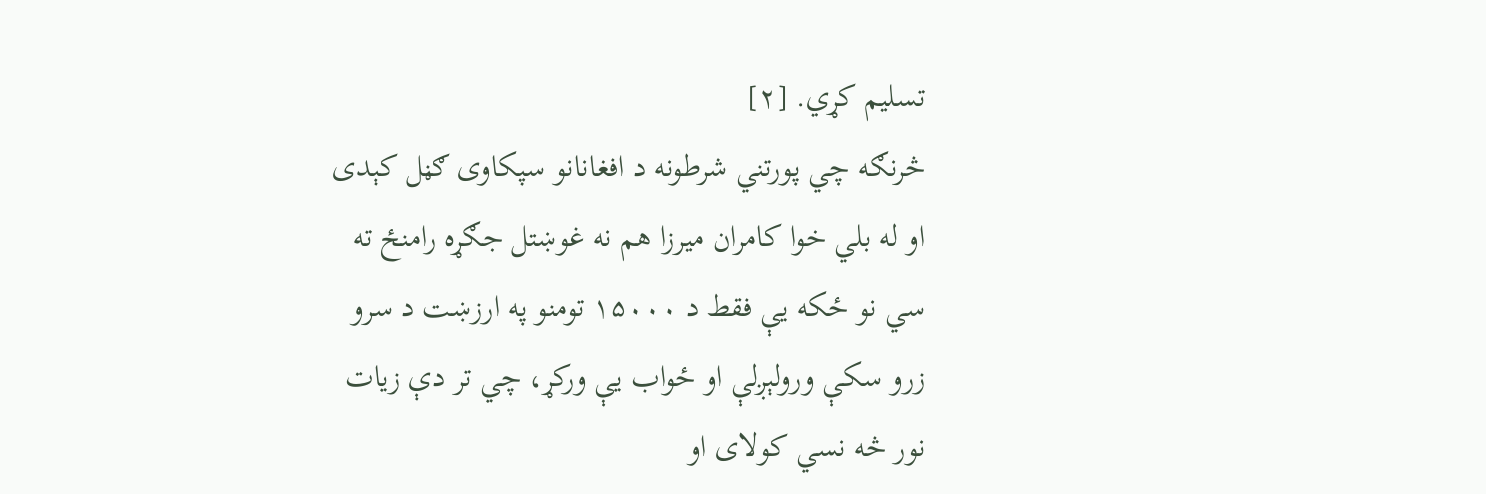تسلیم کړي. [۲]
څرنګه چي پورتني شرطونه د افغانانو سپکاوی ګڼل کېدی او له بلي خوا کامران میرزا هم نه غوښتل جګړه رامنځ ته سي نو ځکه یې فقط د ۱۵۰۰۰ تومنو په ارزښت د سرو زرو سکې ورولېږلې او ځواب یې ورکړ، چي تر دې زیات نور څه نسي کولای او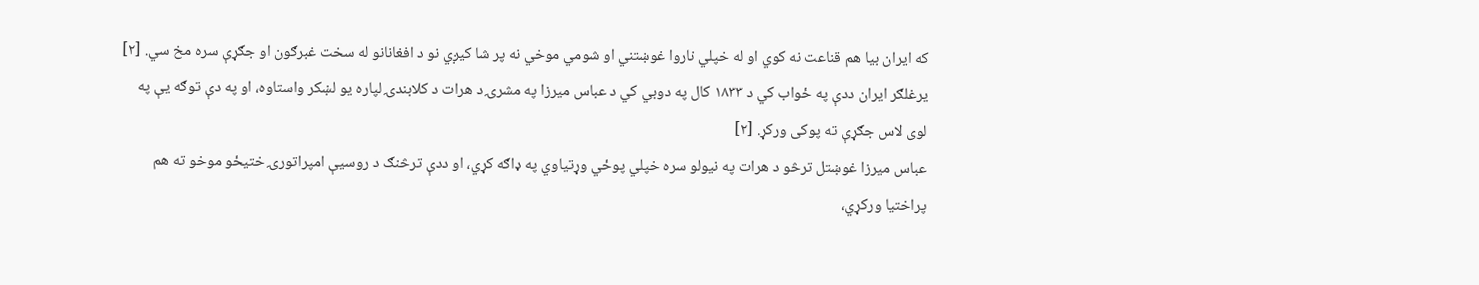که ایران بیا هم قناعت نه کوي او له خپلي ناروا غوښتني او شومي موخي نه پر شا کیږي نو د افغانانو له سخت غبرګون او جګړې سره مخ سي. [۲] یرغلګر ایران ددې په ځواب کي د ۱۸۳۳ کال په دوبي کي د عباس میرزا په مشرۍ د هرات د کلابندۍ لپاره یو لښکر واستاوه، او په دې توګه یې په لوی لاس جګړې ته پوکی ورکړ. [۲]
عباس میرزا غوښتل ترڅو د هرات په نیولو سره خپلي پوځي وړتیاوي په ډاګه کړي، او ددې ترڅنګ د روسیې امپراتورۍ ختیځو موخو ته هم پراختیا ورکړي،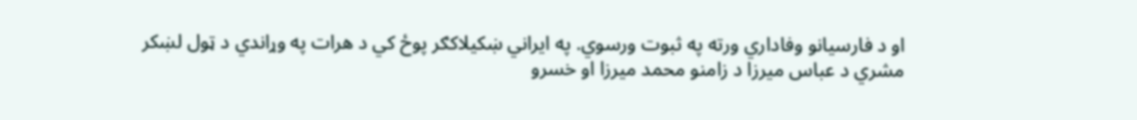او د فارسیانو وفاداري ورته په ثبوت ورسوي. په ایراني ښکیلاکګر پوځ کي د هرات په وړاندي د ټول لښکر مشري د عباس میرزا د زامنو محمد میرزا او خسرو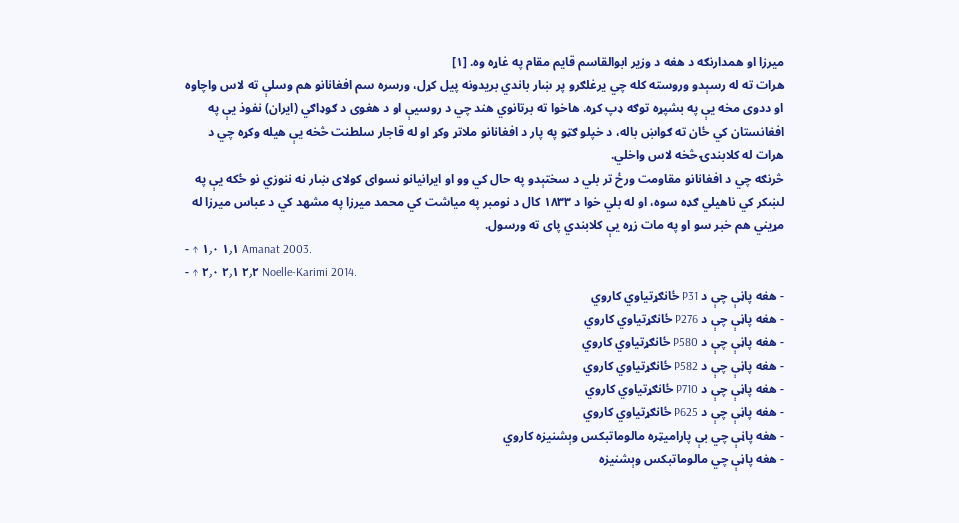میرزا او همدارنګه د هغه د وزیر ابوالقاسم قایم مقام په غاړه وه. [۱]
هرات ته له رسېدو وروسته کله چي یرغلګرو پر ښار باندي بریدونه پیل کړل، ورسره سم افغانانو هم وسلې ته لاس واچاوه او ددوی مخه یې په بشپړه توګه ډپ کړه. هاخوا ته برتانوي هند چي د روسیې او د هغوی د ګوډاګي (ایران) نفوذ یې په افغانستان کي ځان ته ګواښ باله، د خپلو ګټو په پار د افغانانو ملاتړ وکړ او له قاجار سلطنت څخه یې هیله وکړه چي د هرات له کلابندۍ څخه لاس واخلي.
څرنګه چي د افغانانو مقاومت ورځ تر بلي د سختېدو په حال کي وو او ایرانیانو نسوای کولای ښار نه ننوزي نو ځکه یې په لښکر کي ناهیلي ګډه سوه، او له بلي خوا د ۱۸۳۳ کال د نومبر په میاشت کي محمد میرزا په مشهد کي د عباس میرزا له مړیني هم خبر سو او په مات زړه یې کلابندي پای ته ورسول.
- ↑ ۱٫۰ ۱٫۱ Amanat 2003.
- ↑ ۲٫۰ ۲٫۱ ۲٫۲ Noelle-Karimi 2014.
- هغه پاڼې چې د P31 ځانګړتیاوي کاروي
- هغه پاڼې چې د P276 ځانګړتیاوي کاروي
- هغه پاڼې چې د P580 ځانګړتیاوي کاروي
- هغه پاڼې چې د P582 ځانګړتیاوي کاروي
- هغه پاڼې چې د P710 ځانګړتیاوي کاروي
- هغه پاڼې چې د P625 ځانګړتیاوي کاروي
- هغه پاڼې چي بې پاراميټره مالوماتبکس وېشنيزه کاروي
- هغه پاڼې چي مالوماتبکس وېشنيزه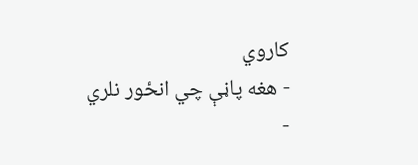کاروي
- هغه پاڼې چي انځور نلري
-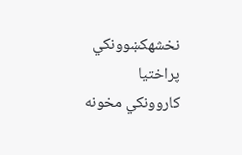نخشهکښوونکي پراختيا کاروونکي مخونه